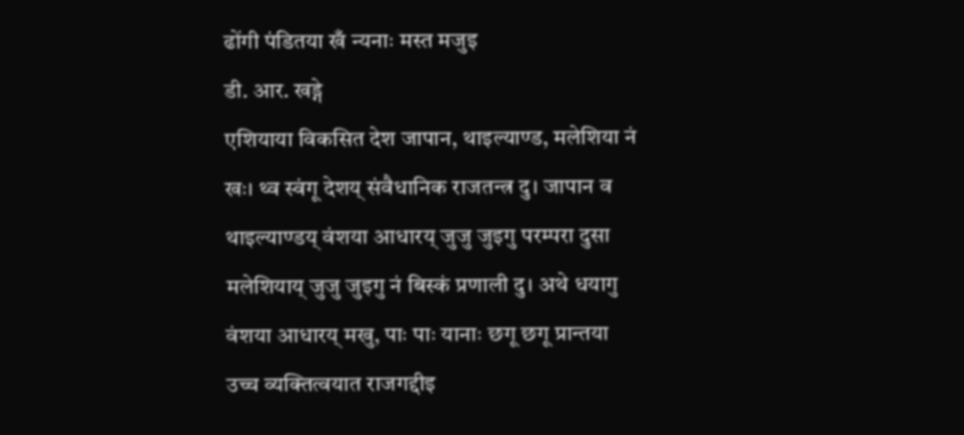ढोंगी पंडितया खँ न्यनाः मस्त मजुइ
डी. आर. खड्गे
एशियाया विकसित देश जापान, थाइल्याण्ड, मलेशिया नं खः। थ्व स्वंगू देशय् संवैधानिक राजतन्त्र दु। जापान व थाइल्याण्डय् वंशया आधारय् जुजु जुइगु परम्परा दुसा मलेशियाय् जुजु जुइगु नं बिस्कं प्रणाली दु। अथे धयागु वंशया आधारय् मखु, पाः पाः यानाः छगू छगू प्रान्तया उच्च व्यक्तित्वयात राजगद्दीइ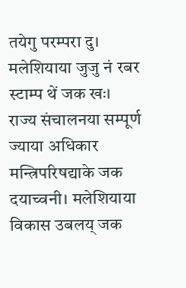तयेगु परम्परा दु। मलेशियाया जुजु नं रबर स्टाम्प थें जक खः। राज्य संचालनया सम्पूर्ण ज्याया अधिकार मन्त्रिपरिषद्याके जक दयाच्वनी। मलेशियाया विकास उबलय् जक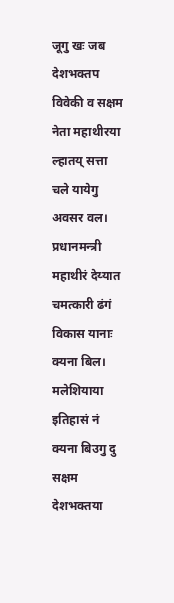जूगु खः जब देशभक्तप विवेकी व सक्षम नेता महाथीरया ल्हातय् सत्ता चले यायेगु अवसर वल। प्रधानमन्त्री महाथीरं देय्यात चमत्कारी ढंगं विकास यानाः क्यना बिल। मलेशियाया इतिहासं नं क्यना बिउगु दु सक्षम देशभक्तया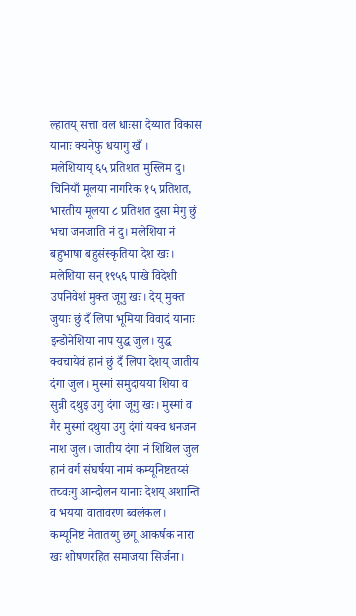ल्हातय् सत्ता वल धाःसा देय्यात विकास यानाः क्यनेफु धयागु खँ ।
मलेशियाय् ६५ प्रतिशत मुस्लिम दु। चिनियाँ मूलया नागरिक १५ प्रतिशत, भारतीय मूलया ८ प्रतिशत दुसा मेगु छुं भचा जनजाति नं दु। मलेशिया नं बहुभाषा बहुसंस्कृतिया देश खः। मलेशिया सन् १९५६ पाखे विदेशी उपनिवेशं मुक्त जूगु खः। देय् मुक्त जुयाः छुं दँ लिपा भूमिया विवादं यानाः इन्डोनेशिया नाप युद्ध जुल। युद्ध क्वचायेवं हानं छुं दँ लिपा देशय् जातीय दंगा जुल। मुस्मां समुदायया शिया व सुन्नी दथुइ उगु दंगा जूगु खः। मुस्मां व गैर मुस्मां दथुया उगु दंगां यक्व धनजन नाश जुल। जातीय दंगा नं शिथिल जुल हानं वर्ग संघर्षया नामं कम्यूनिष्टतय्सं तच्वःगु आन्दोलन यानाः देशय् अशान्ति व भयया वातावरण ब्वलंकल। कम्यूनिष्ट नेतातय्गु छगू आकर्षक नारा खः शोषणरहित समाजया सिर्जना।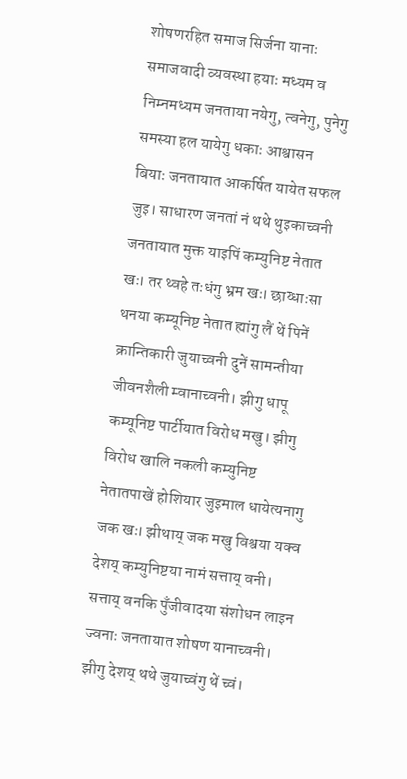शोषणरहित समाज सिर्जना यानाः समाजवादी व्यवस्था हयाः मध्यम व निम्नमध्यम जनताया नयेगु, त्वनेगु, पुनेगु समस्या हल यायेगु धकाः आश्वासन बियाः जनतायात आकर्षित यायेत सफल जुइ। साधारण जनतां नं थथे थुइकाच्वनी जनतायात मुक्त याइपिं कम्युनिष्ट नेतात खः। तर थ्वहे तःधंगु भ्रम खः। छाय्धाःसा थनया कम्यूनिष्ट नेतात ह्यांगु लैं थें पिनें क्रान्तिकारी जुयाच्वनी दुनें सामन्तीया जीवनशैली म्वानाच्वनी। झीगु धापू कम्यूनिष्ट पार्टीयात विरोध मखु। झीगु विरोध खालि नकली कम्युनिष्ट नेतातपाखें होशियार जुइमाल धायेत्यनागु जक खः। झीथाय् जक मखु विश्वया यक्व देशय् कम्युनिष्टया नामं सत्ताय् वनी। सत्ताय् वनकि पुँजीवादया संशोधन लाइन ज्वनाः जनतायात शोषण यानाच्वनी। झीगु देशय् थथे जुयाच्वंगु थें च्वं।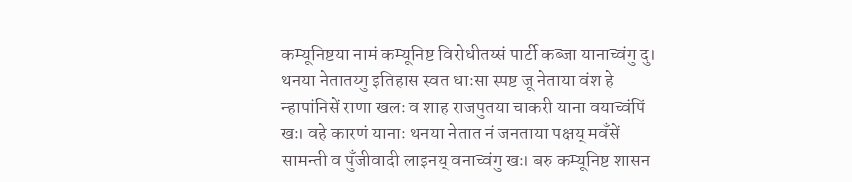कम्यूनिष्टया नामं कम्यूनिष्ट विरोधीतय्सं पार्टी कब्जा यानाच्वंगु दु। थनया नेतातय्गु इतिहास स्वत धाःसा स्पष्ट जू नेताया वंश हे न्हापांनिसें राणा खलः व शाह राजपुतया चाकरी याना वयाच्वंपिं खः। वहे कारणं यानाः थनया नेतात नं जनताया पक्षय् मवँसें सामन्ती व पुँजीवादी लाइनय् वनाच्वंगु खः। बरु कम्यूनिष्ट शासन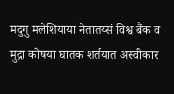मदुगु मलेशियाया नेतातय्सं विश्व बैंक व मुद्रा कोषया घातक शर्तयात अस्वीकार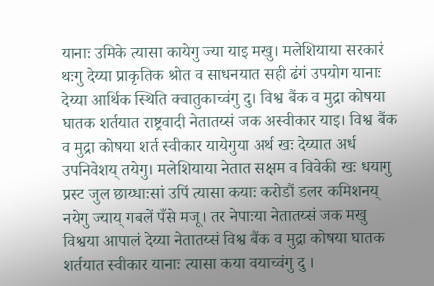यानाः उमिके त्यासा कायेगु ज्या याइ मखु। मलेशियाया सरकारं थःगु देय्या प्राकृतिक श्रोत व साधनयात सही ढंगं उपयोग यानाः देय्या आर्थिक स्थिति क्वातुकाच्वंगु दु। विश्व बैंक व मुद्रा कोषया घातक शर्तयात राष्ट्रवादी नेतातय्सं जक अस्वीकार याइ। विश्व बैंक व मुद्रा कोषया शर्त स्वीकार यायेगुया अर्थ खः देय्यात अर्ध उपनिवेशय् तयेगु। मलेशियाया नेतात सक्षम व विवेकी खः धयागु प्रस्ट जुल छाय्धाःसां उपिं त्यासा कयाः करोडौं डलर कमिशनय् नयेगु ज्याय् गबलें पँसे मजू। तर नेपाःया नेतातय्सं जक मखु विश्वया आपालं देय्या नेतातय्सं विश्व बैंक व मुद्रा कोषया घातक शर्तयात स्वीकार यानाः त्यासा कया वयाच्वंगु दु ।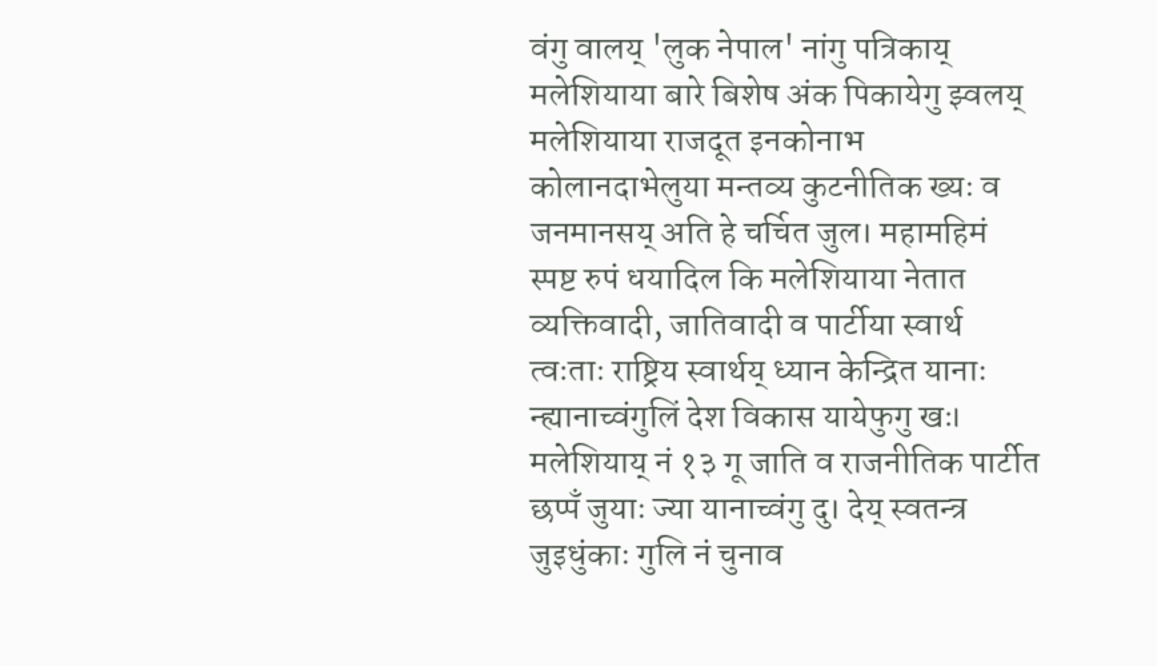वंगु वालय् 'लुक नेपाल' नांगु पत्रिकाय् मलेशियाया बारे बिशेष अंक पिकायेगु झ्वलय् मलेशियाया राजदूत इनकोनाभ कोलानदाभेलुया मन्तव्य कुटनीतिक ख्यः व जनमानसय् अति हे चर्चित जुल। महामहिमं स्पष्ट रुपं धयादिल कि मलेशियाया नेतात व्यक्तिवादी, जातिवादी व पार्टीया स्वार्थ त्वःताः राष्ट्रिय स्वार्थय् ध्यान केन्द्रित यानाः न्ह्यानाच्वंगुलिं देश विकास यायेफुगु खः। मलेशियाय् नं १३ गू जाति व राजनीतिक पार्टीत छप्पँ जुयाः ज्या यानाच्वंगु दु। देय् स्वतन्त्र जुइधुंकाः गुलि नं चुनाव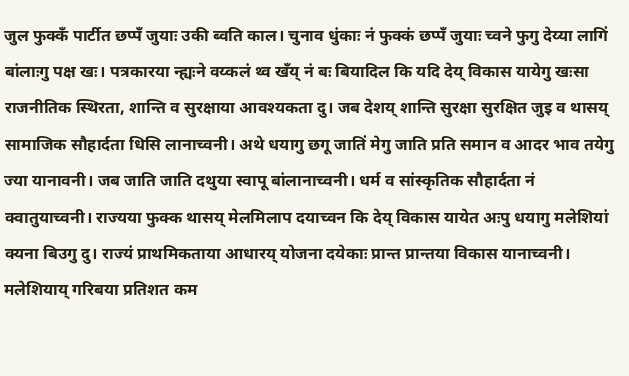जुल फुक्कँ पार्टीत छप्पँ जुयाः उकी ब्वति काल। चुनाव धुंकाः नं फुक्कं छप्पँ जुयाः च्वने फुगु देय्या लागिं बांलाःगु पक्ष खः। पत्रकारया न्ह्यःने वय्कलं थ्व खँय् नं बः बियादिल कि यदि देय् विकास यायेगु खःसा राजनीतिक स्थिरता, शान्ति व सुरक्षाया आवश्यकता दु। जब देशय् शान्ति सुरक्षा सुरक्षित जुइ व थासय् सामाजिक सौहार्दता धिसि लानाच्वनी। अथे धयागु छगू जातिं मेगु जाति प्रति समान व आदर भाव तयेगु ज्या यानावनी। जब जाति जाति दथुया स्वापू बांलानाच्वनी। धर्म व सांस्कृतिक सौहार्दता नं क्वातुयाच्वनी। राज्यया फुक्क थासय् मेलमिलाप दयाच्वन कि देय् विकास यायेत अःपु धयागु मलेशियां क्यना बिउगु दु। राज्यं प्राथमिकताया आधारय् योजना दयेकाः प्रान्त प्रान्तया विकास यानाच्वनी। मलेशियाय् गरिबया प्रतिशत कम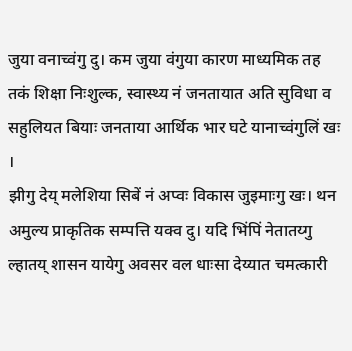जुया वनाच्वंगु दु। कम जुया वंगुया कारण माध्यमिक तह तकं शिक्षा निःशुल्क, स्वास्थ्य नं जनतायात अति सुविधा व सहुलियत बियाः जनताया आर्थिक भार घटे यानाच्वंगुलिं खः ।
झीगु देय् मलेशिया सिबें नं अप्वः विकास जुइमाःगु खः। थन अमुल्य प्राकृतिक सम्पत्ति यक्व दु। यदि भिंपिं नेतातय्गु ल्हातय् शासन यायेगु अवसर वल धाःसा देय्यात चमत्कारी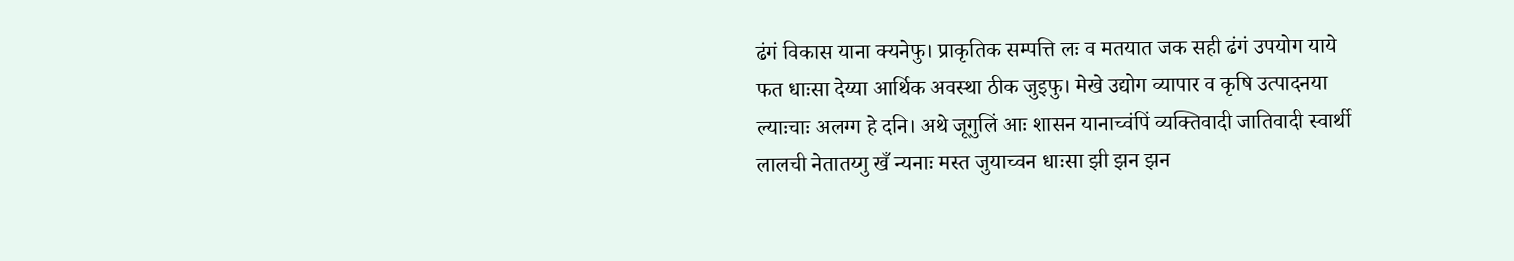ढंगं विकास याना क्यनेफु। प्राकृतिक सम्पत्ति लः व मतयात जक सही ढंगं उपयोग याये फत धाःसा देय्या आर्थिक अवस्था ठीक जुइफु। मेखे उद्योग व्यापार व कृषि उत्पादनया ल्याःचाः अलग्ग हे दनि। अथे जूगुलिं आः शासन यानाच्वंपिं व्यक्तिवादी जातिवादी स्वार्थी लालची नेतातय्गु खँ न्यनाः मस्त जुयाच्वन धाःसा झी झन झन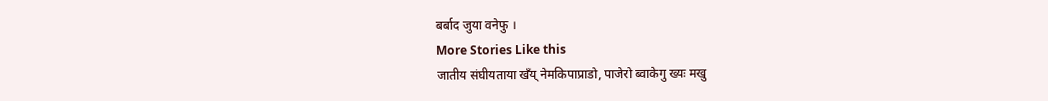बर्बाद जुया वनेफु ।
More Stories Like this
जातीय संघीयताया खँय् नेमकिपाप्राडो, पाजेरो ब्वाकेगु ख्यः मखु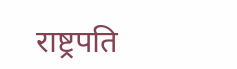राष्ट्रपति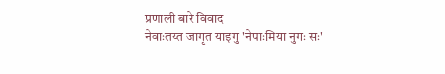प्रणाली बारे विवाद
नेवाःतय्त जागृत याइगु 'नेपाःमिया नुगः सः'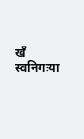खँ स्वनिगःया